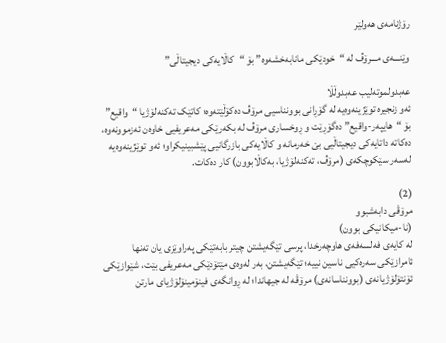رۆژنامەی ھەولێر

وێنـــەی مـــرۆڤ لە “خودێکی مانابەخشەوە” بۆ “کاڵایەکی دیجیتاڵی”

عەبدولموتەلیب عەبدوڵڵا
ئەو زنجیرە توێژینەوەیە لە گۆڕانی بوونناسیی مرۆڤ دەکۆڵێتەوە؛ کاتێک تەکنەلۆژیا “واقیع” بۆ “هایپەر-واقیع” دەگۆڕێت و ڕوخساری مرۆڤ لە بکەرێکی مەعریفیی خاوەن ئەزموونەوە، دەکاتە داتایەکی دیجیتاڵیی بێ‌ خەرمانە و کاڵایەکی بازرگانیی پێشبینیکراو؛ ئەو توێژینەوەیە لەسەر سێکوچکەی (مرۆڤ، تەکنەلۆژیا، بەکاڵابوون) کار دەکات.

(2)
مرۆڤی دابەشبوو
(نا-میکانیکی بوون)
لە کایەی فەلسەفەی هاوچەرخدا، پرسی تێگەیشتن چیتر بابەتێکی پەراوێزی یان تەنها ئامرازێکی سەرەکیی ناسین نییە؛ تێگەیشتن، بەر لەوەی مێتۆدێکی مەعریفی بێت، شێوازێكی ئۆنتۆلۆژیانەی (بوونناسانەی) مرۆڤە لە جیهاندا؛ لە ڕوانگەی فینۆمینۆلۆژیای مارتن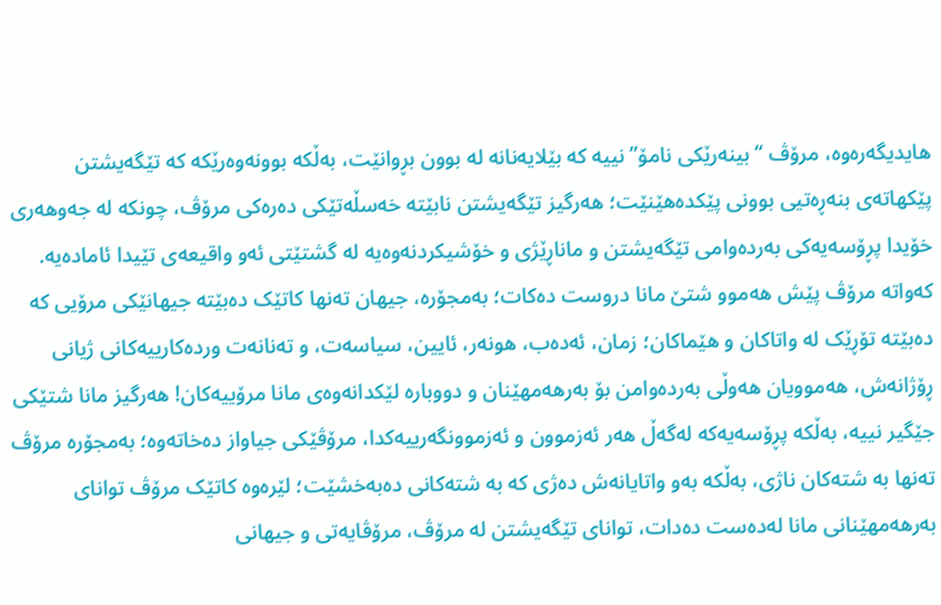هایدیگەرەوە، مرۆڤ “بینەرێکی نامۆ” نییە کە بێلایەنانە لە بوون بڕوانێت، بەڵكە بوونەوەرێکە کە تێگەیشتن پێکهاتەی بنەڕەتیی بوونی پێکدەهێنێت؛ هەرگیز تێگەیشتن نابێتە خەسڵەتێکی دەرەکی مرۆڤ، چونکە لە جەوهەری خۆیدا پڕۆسەیەکی بەردەوامی تێگەیشتن و ماناڕێژی و خۆشیکردنەوەیە لە گشتێتی ئەو واقیعەی تێیدا ئامادەیە.
کەواتە مرۆڤ پێش هەموو شتێ مانا دروست دەکات؛ بەمجۆرە، جیهان تەنها کاتێک دەبێتە جیهانێکی مرۆیی کە دەبێتە تۆڕێک لە واتاکان و هێماکان؛ زمان، ئەدەب، هونەر، ئایین، سیاسەت، و تەنانەت وردەکارییەکانی ژیانی ڕۆژانەش، هەموویان هەوڵی بەردەوامن بۆ بەرهەمهێنان و دووبارە لێکدانەوەی مانا مرۆییەكان! هەرگیز مانا شتێکی جێگیر نییە، بەڵكە پڕۆسەیەکە لەگەڵ هەر ئەزموون و ئەزموونگەرییەکدا، مرۆڤێكی جیاواز دەخاتەوە؛ بەمجۆرە مرۆڤ تەنها بە شتەکان ناژی، بەڵكە بەو واتایانەش دەژی کە بە شتەكانی دەبەخشێت؛ لێرەوە کاتێک مرۆڤ توانای بەرهەمهێنانی مانا لەدەست دەدات، توانای تێگەیشتن لە مرۆڤ، مرۆڤایەتی و جیهانی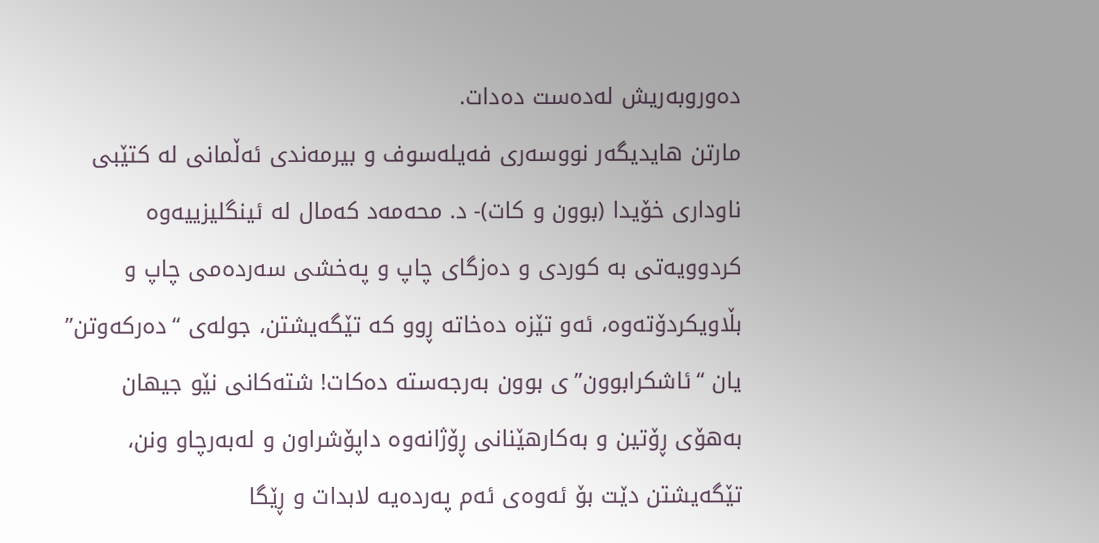دەوروبەریش لەدەست دەدات.
مارتن هایدیگەر نووسەری فەیلەسوف و بیرمەندی ئەڵمانی لە کتێبی ناوداری خۆیدا (بوون و کات)- د. محەمەد كەمال لە ئینگلیزییەوە كردوویەتی بە كوردی و دەزگای چاپ و پەخشی سەردەمی چاپ و بڵاویكردۆتەوە، ئەو تێزە دەخاتە ڕوو کە تێگەیشتن، جولەی “دەرکەوتن” یان “ئاشکرابوون”ی بوون بەرجەستە دەكات! شتەکانی نێو جیهان بەهۆی ڕۆتین و بەکارهێنانی ڕۆژانەوە داپۆشراون و لەبەرچاو ونن، تێگەیشتن دێت بۆ ئەوەی ئەم پەردەیە لابدات و ڕێگا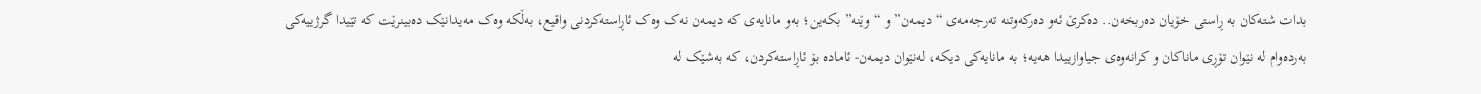بدات شتەکان بە ڕاستی خۆیان دەربخەن.. دەكرێ ئەو دەرکەوتنە تەرجەمەی “دیمەن” و “وێنە” بكەین؛ بەو مانایەی كە دیمەن نەک وەک ئاڕاستەکردنی واقیع، بەڵكە وەک مەیدانێک دەبینرێت کە تێیدا گرژییەکی بەردەوام لە نێوان تۆڕی ماناکان و کرانەوەی جیاوازییدا هەیە؛ بە مانایەكی دیكە، لەنێوان دیمەن- ئامادە بۆ ئاڕاستەکردن، کە بەشێک لە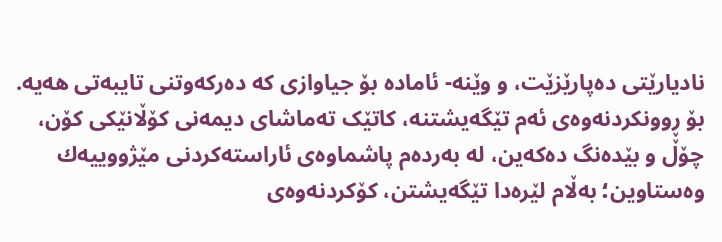نادیارێتی دەپارێزێت، و وێنە- ئامادە بۆ جیاوازی کە دەركەوتنی تایبەتی هەیە.
بۆ ڕوونکردنەوەی ئەم تێگەیشتنە، کاتێک تەماشای دیمەنی کۆڵانێکی کۆن، چۆڵ و بێدەنگ دەكەین، لە بەردەم پاشماوەی ئاراستەكردنی مێژووییەك وەستاوین؛ بەڵام لێرەدا تێگەیشتن، کۆکردنەوەی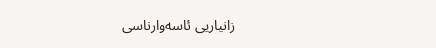زانیاریی ئاسەوارناسی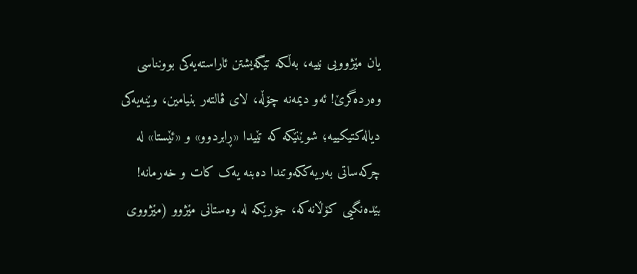یان مێژوویی نییە، بەڵكە تێگەیشتن ئاراستەیەكی بوونناسی وەردەگرێ! ئەو دیمەنە چۆڵە، لای ڤالتەر بنیامین، وێنەیەکی دیالەکتیکییە؛ شوێنێکە کە تێیدا «ڕابردوو» و «ئێستا» لە چرکەساتی بەریەککەوتندا دەبنە یەک کات و خەرمانە! بێدەنگیی کۆڵانەکە، جۆرێکە لە وەستانی مێژوو (مێژووی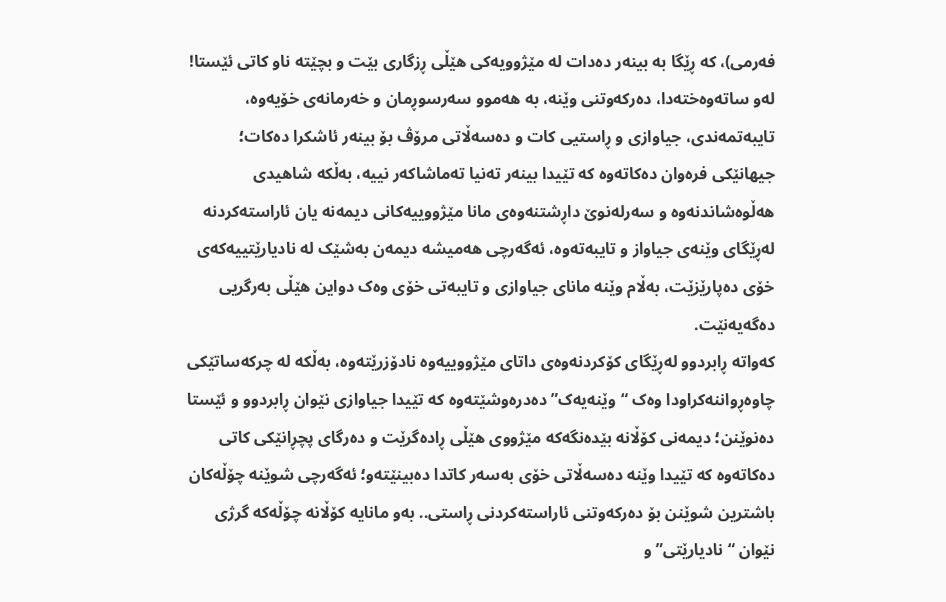فەرمی)، کە ڕێگا بە بینەر دەدات لە مێژوویەکی هێڵی ڕزگاری بێت و بچێتە ناو کاتی ئێستا! لەو ساتەوەختەدا، دەركەوتنی وێنە، بە هەموو سه‌رسوڕمان و خەرمانەی خۆیەوە، تایبەتمەندی، جیاوازی و ڕاستیی کات و دەسەڵاتی مرۆڤ بۆ بینەر ئاشکرا دەكات؛ جیهانێکی فرەوان دەکاتەوە کە تێیدا بینەر تەنیا تەماشاکەر نییە، بەڵكە شاهیدی هەڵوەشاندنەوە و سەرلەنوێ داڕشتنەوەی مانا مێژووییەکانی دیمەنە یان ئاراستەكردنە لەڕێگای وێنەی جیاواز و تایبەتەوە، ئەگەرچی هەمیشە دیمەن بەشێک لە نادیارێتییەکەی خۆی دەپارێزێت، بەڵام وێنە مانای جیاوازی و تایبەتی خۆی وەک دواین هێڵی بەرگریی دەگەیەنێت.
كەواتە ڕابردوو لەڕێگای کۆکردنەوەی داتای مێژووییەوە نادۆزرێتەوە، بەڵكە لە چرکەساتێکی چاوەڕواننەکراودا وەک “وێنەیەک” دەدرەوشێتەوە کە تێیدا جیاوازی نێوان ڕابردوو و ئێستا دەنوێنن؛ دیمەنی کۆڵانە بێدەنگەکە مێژووی هێڵی ڕادەگرێت و دەرگای پچڕانێکی کاتی دەکاتەوە کە تێیدا وێنە دەسەڵاتی خۆی بەسەر کاتدا دەبینێتەو؛ ئەگەرچی شوێنە چۆڵەکان باشترین شوێنن بۆ دەرکەوتنی ئاراستەكردنی ڕاستی.. بەو مانایە کۆڵانە چۆڵەکە گرژی نێوان “نادیارێتی” و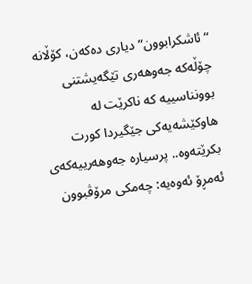“ئاشکرابوون” دیاری دەكەن، کۆڵانە چۆڵەکە جەوهەری تێگەیشتنی بوونناسییە کە ناکرێت لە هاوکێشەیەکی جێگیردا کورت بکرێتەوە.. پرسیارە جەوهەرییەکەی ئەمڕۆ ئەوەیە: چەمكی مرۆڤبوون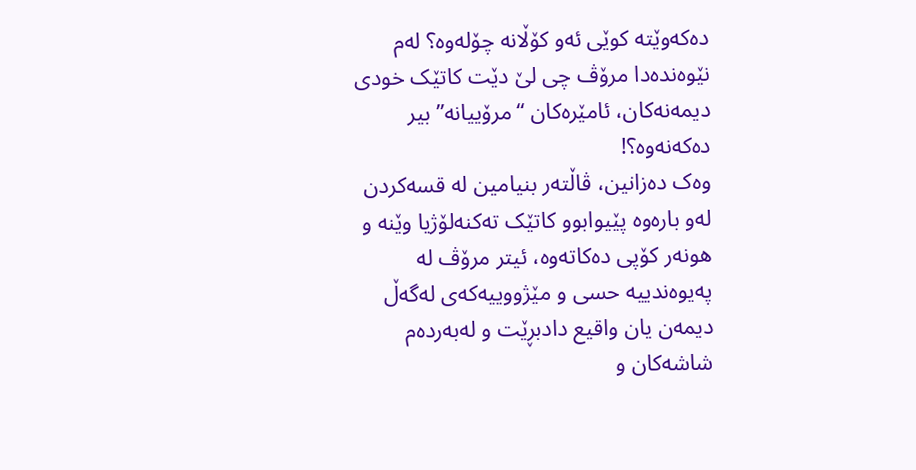دەكەوێتە كوێی ئەو كۆڵانە چۆلەوە؟ لەم نێوەندەدا مرۆڤ چی لێ دێت کاتێک خودی دیمەنەكان، ئامێرەکان “مرۆییانە” بیر دەکەنەوە؟!
وەک دەزانین، ڤاڵتەر بنیامین لە قسەكردن لەو بارەوە پێیوابوو کاتێک تەکنەلۆژیا وێنە و هونەر کۆپی دەکاتەوە، ئیتر مرۆڤ لە پەیوەندییە حسی و مێژووییەکەی لەگەڵ دیمەن یان واقیع دادبڕێت و لەبەردەم شاشەکان و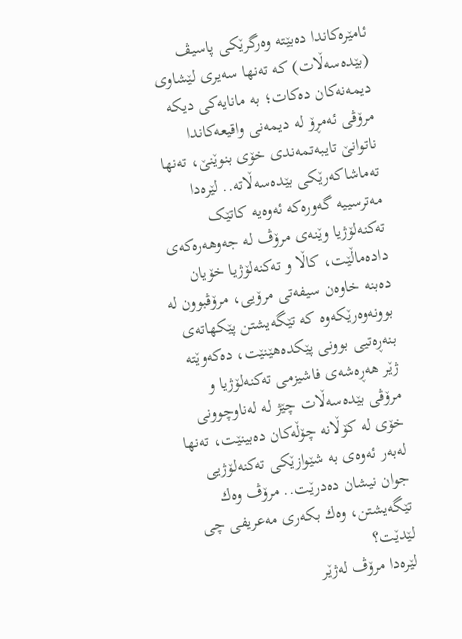ئامێرەکاندا دەبێتە وەرگرێکی پاسیڤ (بێدەسەڵات) کە تەنها سەیری لێشاوی دیمەنەكان دەکات؛ بە مانایەكی دیكە مرۆڤی ئەمڕۆ لە دیمەنی واقیعەكاندا ناتوانێ تایبەتمەندی خۆی بنوێنێ، تەنها تەماشاكەرێكی بێدەسەڵاتە.. لێرەدا مەترسییە گەورەکە ئەوەیە کاتێک تەکنەلۆژیا وێنەی مرۆڤ لە جەوهەرەکەی دادەماڵێت، کاڵا و تەکنەلۆژیا خۆیان دەبنە خاوەن سیفەتی مرۆیی، مرۆڤبوون لە بوونەوەرێكەوە كە تێگەیشتن پێکهاتەی بنەڕەتیی بوونی پێکدەهێنێت، دەکەوێتە ژێر هەڕەشەی فاشیزمی تەکنەلۆژیا و مرۆڤی بێدەسەڵات چێژ لە لەناوچوونی خۆی لە کۆڵانە چۆڵەکان دەبینێت، تەنها لەبەر ئەوەی بە شێوازێکی تەکنەلۆژیی جوان نیشان دەدرێت.. مرۆڤ وەك تێگەیشتن، وەك بكەری مەعریفی چی لێدێت؟
لێرەدا مرۆڤ لەژێر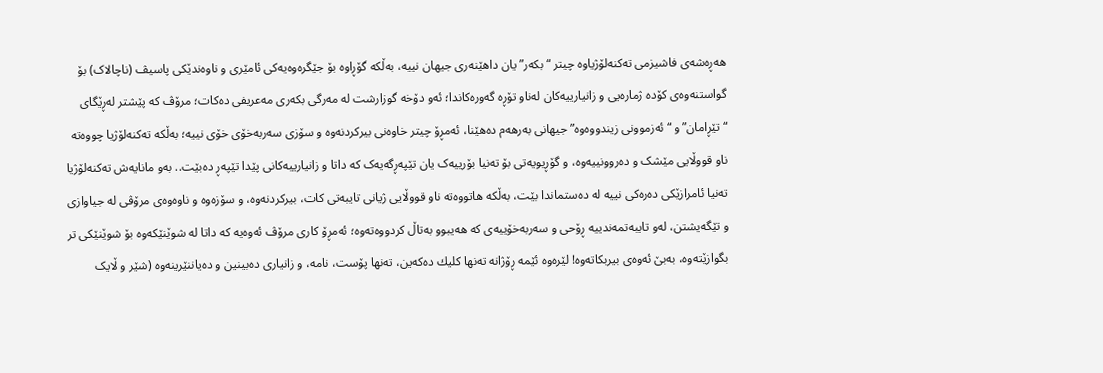هەڕەشەی فاشیزمی تەکنەلۆژیاوە چیتر “بکەر” یان داهێنەری جیهان نییە، بەڵكە گۆڕاوە بۆ جێگرەوەیەکی ئامێری و ناوەندێكی پاسیڤ (ناچالاک) بۆ گواستنەوەی کۆدە ژمارەیی و زانیارییەکان لەناو تۆڕە گەورەکاندا؛ ئەو دۆخە گوزارشت لە مەرگی بکەری مەعریفی دەكات؛ مرۆڤ کە پێشتر لەڕێگای “تێڕامان” و “ئەزموونی زیندووەوە” جیهانی بەرهەم دەهێنا، ئەمڕۆ چیتر خاوەنی بیرکردنەوە و سۆزی سەربەخۆی خۆی نییە؛ بەڵكە تەکنەلۆژیا چووەتە ناو قووڵایی مێشک و دەروونییەوە، و گۆڕیویەتی بۆ تەنیا بۆرییەک یان تێپەڕگەیەک کە داتا و زانیارییەکانی پێدا تێپەڕ دەبێت.. بەو مانایەش تەکنەلۆژیا تەنیا ئامرازێکی دەرەکی نییە لە دەستماندا بێت، بەڵكە هاتووەتە ناو قووڵایی ژیانی تایبەتی کات، بیرکردنەوە، و سۆزەوە و ناوەوەی مرۆڤی لە جیاوازی و تێگەیشتن، لەو تایبەتمەندییە ڕۆحی و سەربەخۆییەی کە هەیبوو بەتاڵ کردووەتەوە؛ ئەمڕۆ كاری مرۆڤ ئەوەیە كە داتا لە شوێنێکەوە بۆ شوێنێکی تر بگوازێتەوە، بەبێ ئەوەی بیربکاتەوە! لێرەوە ئێمە ڕۆژانە تەنها كلیك دەكەین، تەنها پۆست، نامە، و زانیاری دەبینین و دەیاننێرینەوە (شێر و ڵایک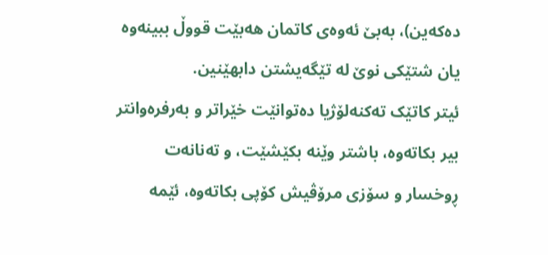دەکەین)، بەبێ ئەوەی کاتمان هەبێت قووڵ ببینەوە یان شتێکی نوێ لە تێگەیشتن دابهێنین.
ئیتر کاتێک تەكنەلۆژیا دەتوانێت خێراتر و بەرفرەوانتر بیر بکاتەوە، باشتر وێنە بکێشێت، و تەنانەت ڕوخسار و سۆزی مرۆڤیش کۆپی بکاتەوە، ئێمە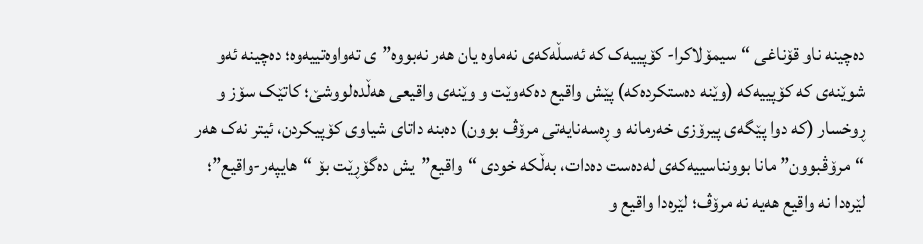دەچینە ناو قۆناغی “سیمۆلاکرا- کۆپییەک کە ئەسڵەکەی نەماوە یان هەر نەبووە”ی تەواوەتییەوە؛ دەچینە ئەو شوێنەی کە کۆپییەکە (وێنە دەستکردەکە) پێش واقیع دەکەوێت و وێنەی واقیعی هەڵدەلووشێ؛ کاتێک سۆز و ڕوخسار (کە دوا پێگەی پیرۆزی خەرمانە و ڕەسەنایەتی مرۆڤ بوون) دەبنە داتای شیاوی کۆپیکردن، ئیتر نەک هەر “مرۆڤبوون” مانا بوونناسییەکەی لەدەست دەدات، بەڵكە خودی “واقیع”یش دەگۆڕێت بۆ “هایپەر-واقیع”؛ لێرەدا نە واقیع هەیە نە مرۆڤ؛ لێرەدا واقیع و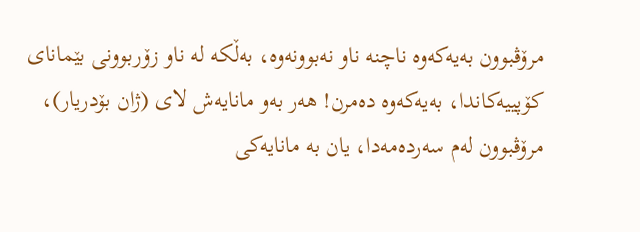مرۆڤبوون بەیەکەوە ناچنە ناو نەبوونەوە، بەڵكە لە ناو زۆربوونی بێمانای کۆپییەکاندا، بەیەکەوە دەمرن! هەر بەو مانایەش لای (ژان بۆدریار)، مرۆڤبوون لەم سەردەمەدا، یان بە مانایەكی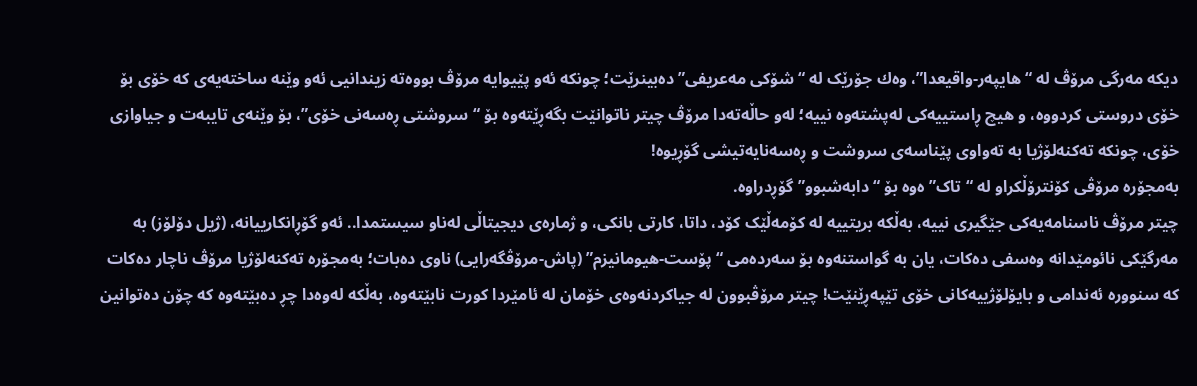دیكە مەرگی مرۆڤ لە “هایپەر-واقیعدا”، وەك جۆرێک لە “شۆکی مەعریفی” دەبینرێت؛ چونكە ئەو پێیوایە مرۆڤ بووەتە زیندانیی ئەو وێنە ساختەیەی کە خۆی بۆ خۆی دروستی کردووە، و هیچ ڕاستییەكی لەپشتەوە نییە؛ لەو حاڵەتەدا مرۆڤ چیتر ناتوانێت بگەڕێتەوە بۆ “سروشتی ڕەسەنی خۆی”، بۆ وێنەی تایبەت و جیاوازی خۆی، چونکە تەکنەلۆژیا بە تەواوی پێناسەی سروشت و ڕەسەنایەتیشی گۆڕیوە!
بەمجۆرە مرۆڤی کۆنترۆڵکراو لە “تاک”ەوە بۆ “دابەشبوو” گۆڕدراوە.
چیتر مرۆڤ ناسنامەیەکی جێگیری نییە، بەڵكە بریتییە لە کۆمەڵێک کۆد، داتا، کارتی بانکی، و ژمارەی دیجیتاڵی لەناو سیستمدا.. ئەو گۆڕانكارییانە، (ژیل دۆلۆز) بە مەرگێکی نائومێدانە وەسفی دەكات، یان بە گواستنەوە بۆ سەردەمی “پۆست-هیومانیزم” (پاش-مرۆڤگەرایی) ناوی دەبات؛ بەمجۆرە تەکنەلۆژیا مرۆڤ ناچار دەکات کە سنوورە ئەندامی و بایۆلۆژییەکانی خۆی تێپەڕێنێت! چیتر مرۆڤبوون لە جیاکردنەوەی خۆمان لە ئامێردا کورت نابێتەوە، بەڵكە لەوەدا چڕ دەبێتەوە کە چۆن دەتوانین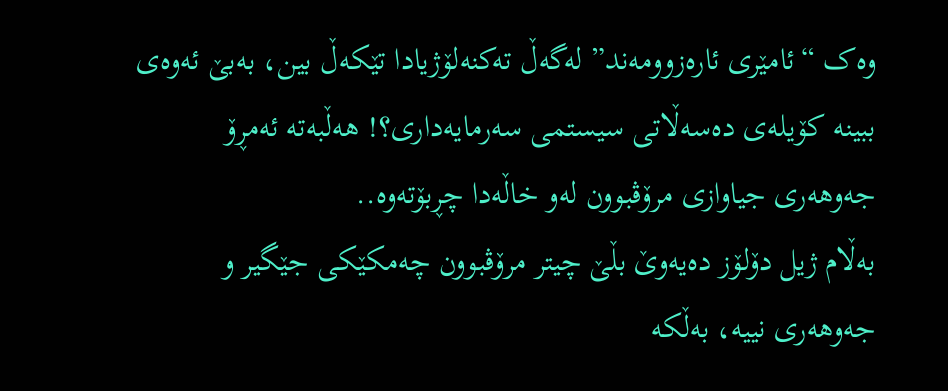وەک “ئامێری ئارەزوومەند” لەگەڵ تەکنەلۆژیادا تێکەڵ بین، بەبێ ئەوەی ببینە کۆیلەی دەسەڵاتی سیستمی سەرمایەداری؟! هەڵبەتە ئەمڕۆ جەوهەری جیاوازی مرۆڤبوون لەو خاڵەدا چڕبۆتەوە..
بەڵام ژیل دۆلۆز دەیەوێ بڵێ چیتر مرۆڤبوون چەمکێکی جێگیر و جەوهەری نییە، بەڵكە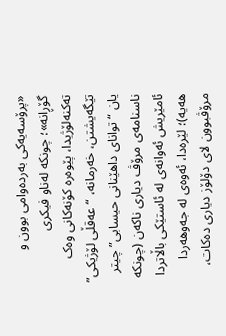«پرۆسەیەکی بەردەوامی بوون و گۆڕانە»؛ چونكە لەناو فیکری تەکنەلۆژیدا، پێوەرە کۆنەکانی وەک تێگەیشتن، خەرمانە، “عەقڵی لۆژیکی” یان “توانای داهێنانی حیسابی” چیتر ناسنامەی مرۆڤ دیاری ناکەن (چونکە ئامێریش ئەوانەی لە ئاستێکی باڵاتردا هەیە)؛ لێرەدا، ئەوەی لە جەوهەردا مرۆڤبوون لای دۆلۆز دیاری دەكات،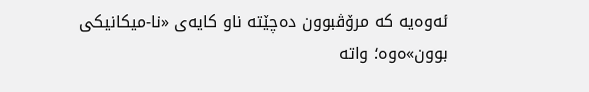ئەوەیە كە مرۆڤبوون دەچێتە ناو کایەی «نا-میکانیکی بوون»ەوە؛ واتە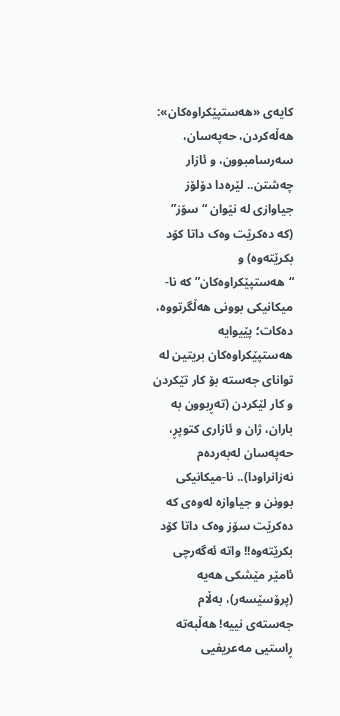کایەی «هەستپێکراوەکان»: هەڵەکردن، حەپەسان، سەرسامبوون، و ئازار چەشتن.. لێرەدا دۆلۆز جیاوازی لە نێوان “سۆز” (کە دەکرێت وەک داتا کۆد بکرێتەوە) و “هەستپێکراوەکان” كە نا-میکانیکی بوونی هەڵگرتووە، دەكات؛ پێیوایە هەستپێکراوەكان بریتین لە توانای جەستە بۆ کار تێکردن و کار لێکردن (تەڕبوون بە باران، ژان و ئازاری کتوپڕ، حەپەسان لەبەردەم نەزانراودا).. نا-میکانیکی بوونن و جیاوازە لەوەی کە دەکرێت سۆز وەک داتا کۆد بکرێتەوە!! واتە ئەگەرچی ئامێر مێشکی هەیە (پرۆسێسەر)، بەڵام جەستەی نییە! هەڵبەتە ڕاستیی مەعریفیی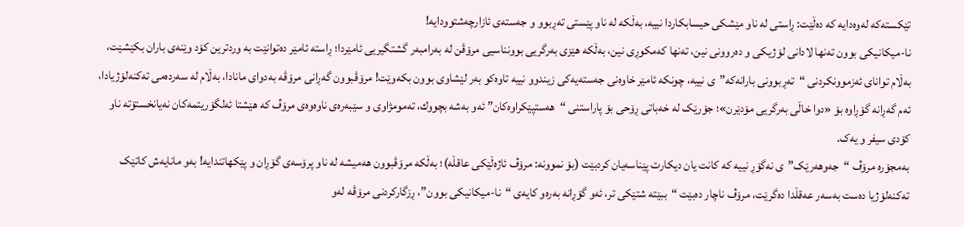تێکستەکە لەوەدایە کە دەڵێت: ڕاستی لە ناو مێشکی حیسابکاردا نییە، بەڵكە لە ناو پێستی تەڕبوو و جەستەی ئازارچەشتوودایە!
نا-میکانیکی بوون تەنها لادانی لۆژیکی و دەروونی نین، تەنها کەمکوڕی نین، بەڵكە هێزی بەرگریی بوونناسیی مرۆڤن لە بەرامبەر گشتگیریی ئامێردا؛ ڕاستە ئامێر دەتوانێت بە وردترین کۆد وێنەی باران بکێشێت، بەڵام توانای ئەزموونکردنی “تەڕبوونی بارانەکە”ی نییە، چونکە ئامێر خاوەنی جەستەیەکی زیندوو نییە تاوەکو بەر لێشاوی بوون بکەوێت! مرۆڤبوون گەڕانی مرۆڤە بەدوای مانادا، بەڵام لە سەردەمی تەکنەلۆژیادا، ئەم گەڕانە گۆڕاوە بۆ «دوا خاڵی بەرگریی مۆدێرن»؛ جۆرێک لە خەباتی ڕۆحی بۆ پاراستنی “هەستپێکراوەکان” ئەو بەشە بچووك، تەمومژاوی و سێبەرەی ناوەوەی مرۆڤ کە هێشتا ئەلگۆریتمەکان نەیانخستۆتە ناو کۆدی سیفر و یەک.
بەمجۆرە مرۆڤ “جەوهەرێک”ی نەگۆڕ نییە کە کانت یان دیکارت پێناسەیان کردبێت (بۆ نموونە: مرۆڤ ئاژەڵێکی عاقڵە)؛ بەڵكە مرۆڤبوون هەمیشە لە ناو پرۆسەی گۆڕان و پێکهاتندایە! بەو مانایەش کاتێک تەکنەلۆژیا دەست بەسەر عەقڵدا دەگرێت، مرۆڤ ناچار دەبێت “ببێتە شتێکی تر، ئەو گۆڕانە بەرەو کایەی “نا-میکانیکی بوون”، ڕزگارکردنی مرۆڤە لەو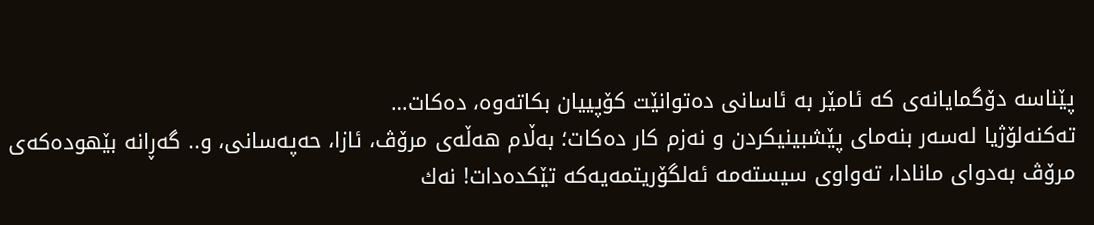پێناسە دۆگمایانەی کە ئامێر بە ئاسانی دەتوانێت کۆپییان بکاتەوە، دەكات…
تەکنەلۆژیا لەسەر بنەمای پێشبینیکردن و نەزم کار دەکات؛ بەڵام هەڵەی مرۆڤ، ئازا، حەپەسانی، و.. گەڕانە بێهودەکەی مرۆڤ بەدوای مانادا، تەواوی سیستەمە ئەلگۆریتمەیەکە تێکدەدات! نەك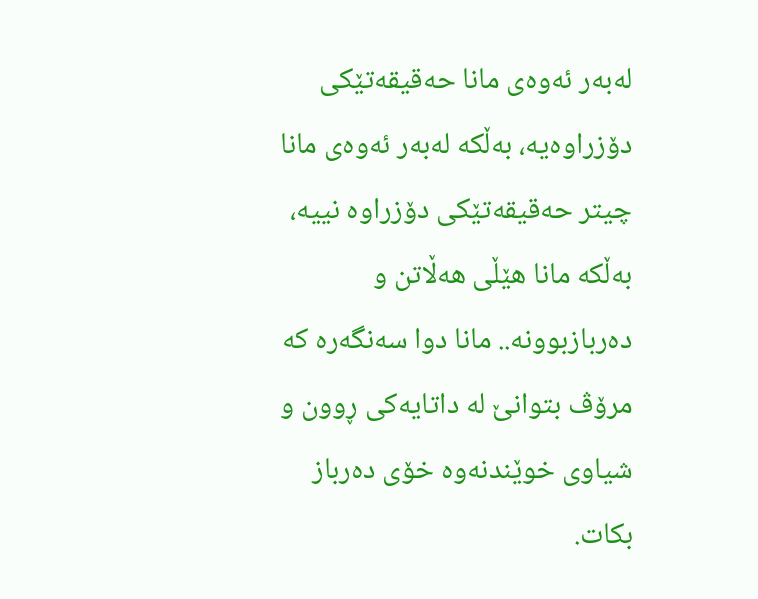لەبەر ئەوەی مانا حەقیقەتێكی دۆزراوەیە، بەڵكە لەبەر ئەوەی مانا چیتر حەقیقەتێکی دۆزراوە نییە، بەڵكە مانا هێڵی هەڵاتن و دەربازبوونە.. مانا دوا سەنگەرە کە مرۆڤ بتوانێ لە داتایەکی ڕوون و شیاوی خوێندنەوە خۆی دەرباز بكات.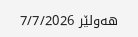هەولێر 7/7/2026